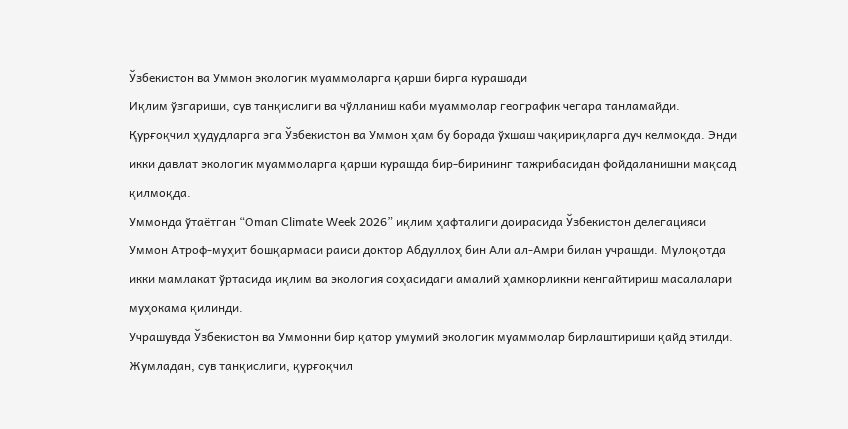Ўзбекистон ва Уммон экологик муаммоларга қарши бирга курашади
Иқлим ўзгариши, сув танқислиги ва чўлланиш каби муаммолар географик чегара танламайди.
Қурғоқчил ҳудудларга эга Ўзбекистон ва Уммон ҳам бу борада ўхшаш чақириқларга дуч келмоқда. Энди икки давлат экологик муаммоларга қарши курашда бир-бирининг тажрибасидан фойдаланишни мақсад қилмоқда.
Уммонда ўтаётган “Oman Climate Week 2026” иқлим ҳафталиги доирасида Ўзбекистон делегацияси Уммон Атроф-муҳит бошқармаси раиси доктор Абдуллоҳ бин Али ал-Амри билан учрашди. Мулоқотда икки мамлакат ўртасида иқлим ва экология соҳасидаги амалий ҳамкорликни кенгайтириш масалалари муҳокама қилинди.
Учрашувда Ўзбекистон ва Уммонни бир қатор умумий экологик муаммолар бирлаштириши қайд этилди. Жумладан, сув танқислиги, қурғоқчил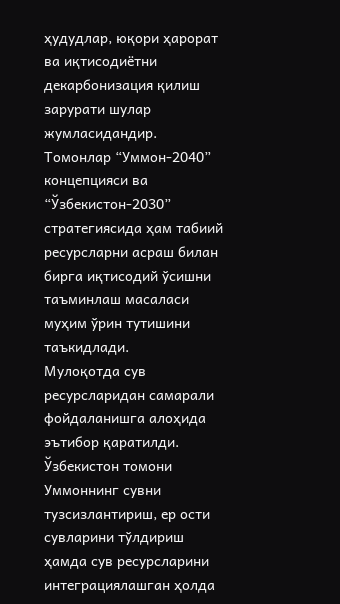ҳудудлар, юқори ҳарорат ва иқтисодиётни декарбонизация қилиш зарурати шулар жумласидандир.
Томонлар “Уммон-2040” концепцияси ва “Ўзбекистон-2030” стратегиясида ҳам табиий ресурсларни асраш билан бирга иқтисодий ўсишни таъминлаш масаласи муҳим ўрин тутишини таъкидлади.
Мулоқотда сув ресурсларидан самарали фойдаланишга алоҳида эътибор қаратилди. Ўзбекистон томони Уммоннинг сувни тузсизлантириш, ер ости сувларини тўлдириш ҳамда сув ресурсларини интеграциялашган ҳолда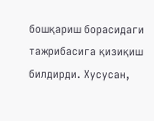бошқариш борасидаги тажрибасига қизиқиш билдирди. Хусусан,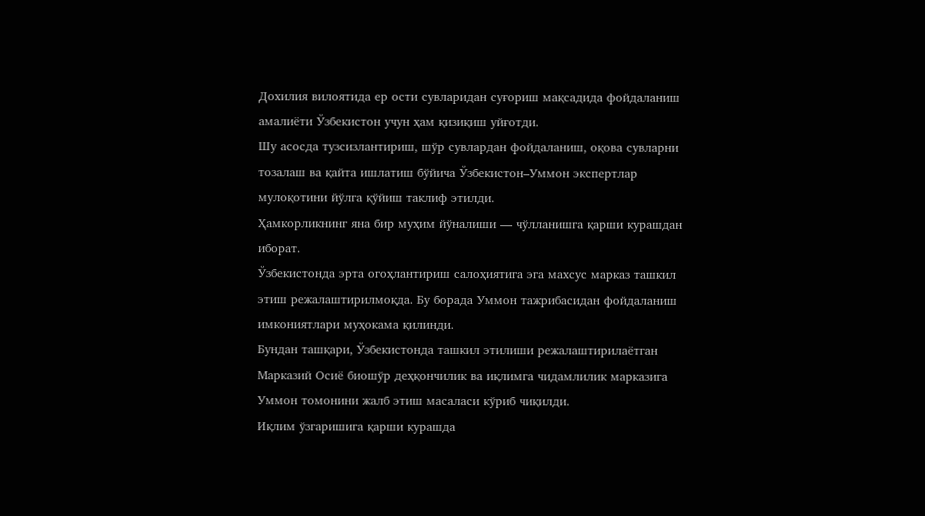Дохилия вилоятида ер ости сувларидан суғориш мақсадида фойдаланиш амалиёти Ўзбекистон учун ҳам қизиқиш уйғотди.
Шу асосда тузсизлантириш, шўр сувлардан фойдаланиш, оқова сувларни тозалаш ва қайта ишлатиш бўйича Ўзбекистон–Уммон экспертлар мулоқотини йўлга қўйиш таклиф этилди.
Ҳамкорликнинг яна бир муҳим йўналиши — чўлланишга қарши курашдан иборат.
Ўзбекистонда эрта огоҳлантириш салоҳиятига эга махсус марказ ташкил этиш режалаштирилмоқда. Бу борада Уммон тажрибасидан фойдаланиш имкониятлари муҳокама қилинди.
Бундан ташқари, Ўзбекистонда ташкил этилиши режалаштирилаётган Марказий Осиё биошўр деҳқончилик ва иқлимга чидамлилик марказига Уммон томонини жалб этиш масаласи кўриб чиқилди.
Иқлим ўзгаришига қарши курашда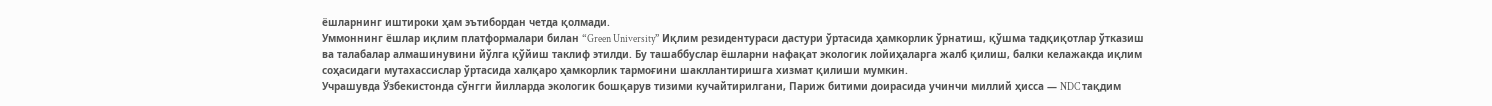ёшларнинг иштироки ҳам эътибордан четда қолмади.
Уммоннинг ёшлар иқлим платформалари билан “Green University” Иқлим резидентураси дастури ўртасида ҳамкорлик ўрнатиш, қўшма тадқиқотлар ўтказиш ва талабалар алмашинувини йўлга қўйиш таклиф этилди. Бу ташаббуслар ёшларни нафақат экологик лойиҳаларга жалб қилиш, балки келажакда иқлим соҳасидаги мутахассислар ўртасида халқаро ҳамкорлик тармоғини шакллантиришга хизмат қилиши мумкин.
Учрашувда Ўзбекистонда сўнгги йилларда экологик бошқарув тизими кучайтирилгани, Париж битими доирасида учинчи миллий ҳисса — NDC тақдим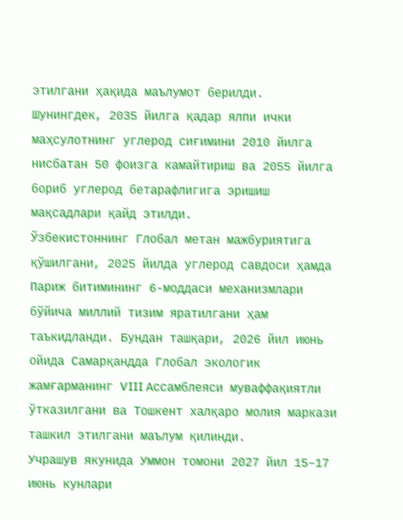этилгани ҳақида маълумот берилди.
Шунингдек, 2035 йилга қадар ялпи ички маҳсулотнинг углерод сиғимини 2010 йилга нисбатан 50 фоизга камайтириш ва 2055 йилга бориб углерод бетарафлигига эришиш мақсадлари қайд этилди.
Ўзбекистоннинг Глобал метан мажбуриятига қўшилгани, 2025 йилда углерод савдоси ҳамда Париж битимининг 6-моддаси механизмлари бўйича миллий тизим яратилгани ҳам таъкидланди. Бундан ташқари, 2026 йил июнь ойида Самарқандда Глобал экологик жамғарманинг VIII Ассамблеяси муваффақиятли ўтказилгани ва Тошкент халқаро молия маркази ташкил этилгани маълум қилинди.
Учрашув якунида Уммон томони 2027 йил 15–17 июнь кунлари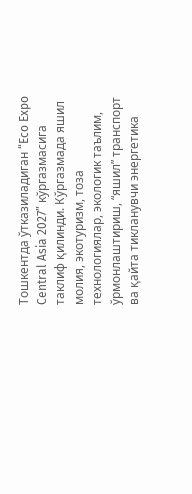Тошкентда ўтказиладиган “Eco Expo Central Asia 2027” кўргазмасига таклиф қилинди. Кўргазмада яшил молия, экотуризм, тоза технологиялар, экологик таълим, ўрмонлаштириш, “яшил” транспорт ва қайта тикланувчи энергетика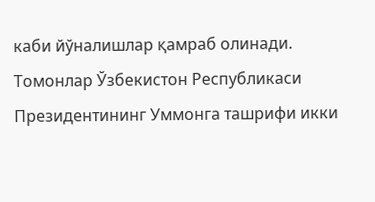каби йўналишлар қамраб олинади.
Томонлар Ўзбекистон Республикаси Президентининг Уммонга ташрифи икки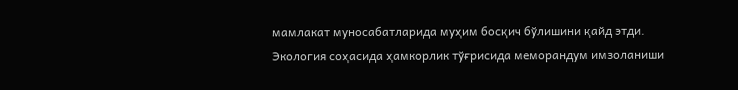мамлакат муносабатларида муҳим босқич бўлишини қайд этди. Экология соҳасида ҳамкорлик тўғрисида меморандум имзоланиши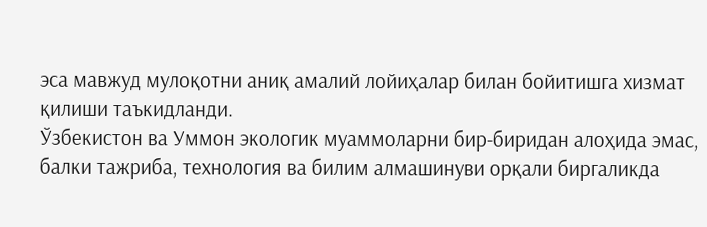эса мавжуд мулоқотни аниқ амалий лойиҳалар билан бойитишга хизмат қилиши таъкидланди.
Ўзбекистон ва Уммон экологик муаммоларни бир-биридан алоҳида эмас, балки тажриба, технология ва билим алмашинуви орқали биргаликда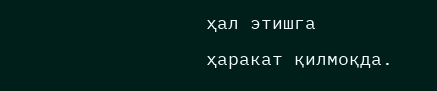ҳал этишга ҳаракат қилмоқда.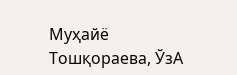Муҳайё Тошқораева, ЎзА